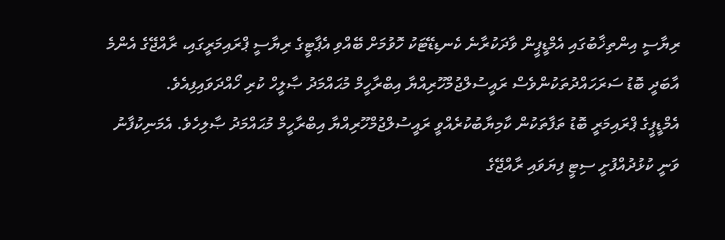ރިޔާސީ އިންތިޚާބުގައި އެމްޑީޕީން ވާދަކުރާނެ ކެނޑިޑޭޓަކު ހޮވުމަށް ބޭއްވި އެޕާޓީގެ ރިޔާސީ ޕްރައިމަރީގައި، ރާއްޖޭގެ އެންމެ އާބަދީ ބޮޑު ސަރަހައްދުތަކުންވެސް ރައީސުލްޖުމްހޫރިއްޔާ އިބްރާހީމް މުޙައްމަދު ޞާލީހް ކުރި ހޯއްދަވައިފިއެވެ.
އެމްޑީޕީގެ ޕްރައިމަރީ ބޮޑު ތަފާތަކުން ކާމިޔާބުކުރެއްވީ ރައީސުލްޖުމްހޫރިއްޔާ އިބްރާހީމް މުޙައްމަދު ޞާލިހެވެ. އެމަނިކުފާނު ވަނީ ކުޅުދުއްފުށީ ސިޓީ ފިޔަވައި ރާއްޖޭގެ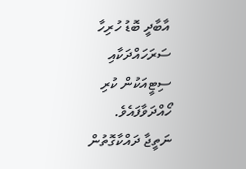އާބާދީ ބޮޑު ހުރިހާ ސަރަހައްދަކާއި ސިޓީއަކުން ކުރި ހޯއްދަވާފައެވެ.
ނަތީޖާ ދައްކާގޮތުން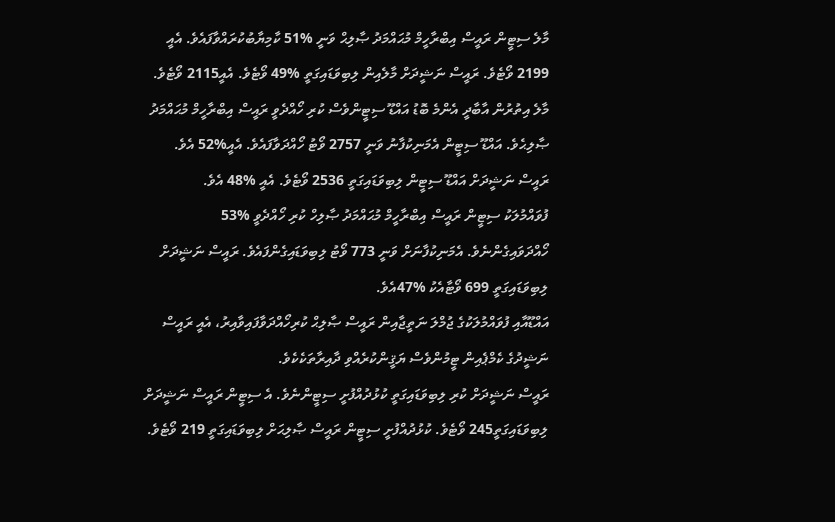މާލެ ސިޓީން ރައީސް އިބްރާހީމް މުޙައްމަދު ޞާލިޙް ވަނީ %51 ކާމިޔާބުކުރައްވާފައެވެ. އެއީ 2199 ވޯޓެވެ. ރައީސް ނަޝީދަށް މާލެއިން ލިބިވަޑައިގަތީ %49 ވޯޓެވެ. އެއީ2115 ވޯޓެވެ.
މާލެ އިތުރުން އާބާދީ އެންމެ ބޮޑު އައްޑޫ ސިޓީންވެސް ކުރި ހޯއްދެވީ ރައީސް އިބްރާހީމް މުޙައްމަދު ޞާލިޙެވެ. އައްޑޫ ސިޓީން އެމަނިކުފާނު ވަނީ 2757 ވޯޓު ހޯއްދަވާފައެވެ. އެއީ%52 އެވެ. ރައީސް ނަޝީދަށް އައްޑޫ ސިޓީން ލިބިވަޑައިގަތީ 2536 ވޯޓެވެ. އެއީ %48 އެވެ.
ފުވައްމުލަކު ސިޓީން ރައީސް އިބްރާހީމް މުޙައްމަދު ޞާލިހް ކުރި ހޯއްދެވީ %53 ހޯއްދަވައިގެންނެވެ. އެމަނިކުފާނަށް ވަނީ 773 ވޯޓު ލިބިވަޑައިގެންފައެވެ. ރައީސް ނަޝީދަށް ލިބިވަޑައިގަތީ 699 ވޯޓާއެކު %47އެވެ.
އައްޑޫއާއި ފުވައްމުލަކުގެ ޖުމްލަ ނަތީޖާއިން ރައީސް ޞާލިޙް ކުރިހޯއްދަވާފައިވާއިރު، އެއީ ރައީސް ނަޝީދުގެ ކެމްޕެއިން ޓީމުންވެސް ޔަޤީންކުރެއްވި ދާއިރާތަކެކެވެ.
ރައީސް ނަޝީދަށް ކުރި ލިބިވަޑައިގަތީ ކުޅުދުއްފުށީ ސިޓީންނެވެ. އެ ސިޓީން ރައީސް ނަޝީދަށް ލިބިވަޑައިގަތީ245 ވޯޓެވެ. ކުޅުދުއްފުށީ ސިޓީން ރައީސް ޞާލިޙަށް ލިބިވަޑައިގަތީ 219 ވޯޓެވެ.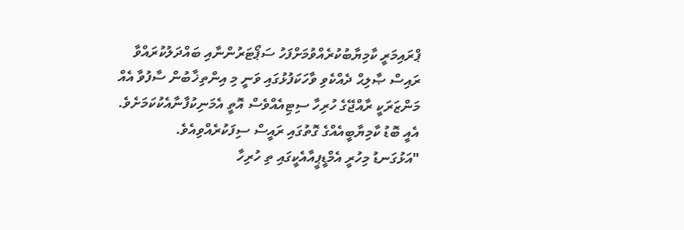ޕްރައިމަރީ ކާމިޔާބުކުރެއްވުމަށްފަހު ސަޕޯޓަރުންނާއި ބައްދަލުކުރައްވާ ރައިސް ޞާލިޙް ދެއްކެވި ވާހަކަފުޅުގައި ވަނީ މި އިންތިޚާބުން ސާފުވާ އެއް މަންޒަރަކީ ރާއްޖޭގެ ހުރިހާ ސިޓިއެއްވެސް އޮތީ އެމަނިކުފާނާއެކުކަމަށެވެ. އެއީ ބޮޑު ކާމިޔާބީއެއްގެ ގޮތުގައި ރައީސް ސިފަކުރެއްވިއެވެ.
"އަޅުގަނޑު މިހުރީ އެމްޑީޕީއާއެކީގައި ތި ހުރިހާ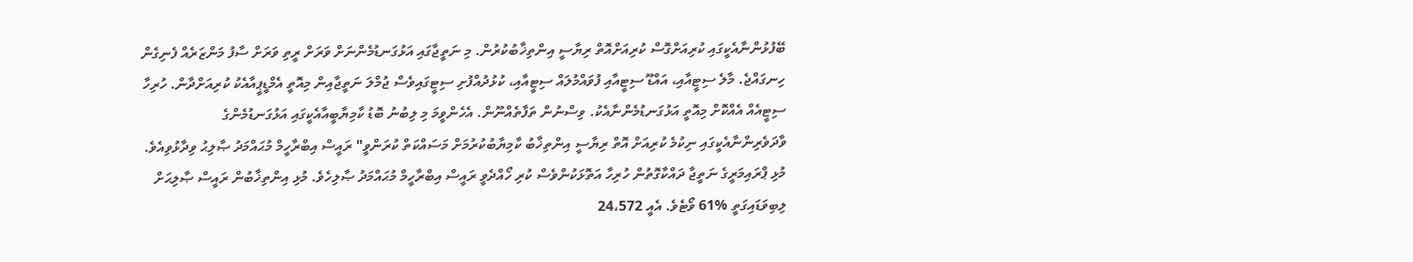ބޭފުޅުންނާއެކީގައި ކުރިއަށްގޮސް ކުރިއަށްއޮތް ރިޔާސީ އިންތިޚާބުކުރުން. މި ނަތީޖާގައި އަޅުގަނޑުމެންނަށް ވަރަށް ރީތި ވަރަށް ސާފު މަންޒަރެއް ފެނިގެން ހިނގައްޖެ. މާލެ ސިޓީއާއި، އައްޑޫ ސިޓީއާއި ފުވައްމުލައް ސިޓީއާއި، ކުޅުދުއްފުށި ސިޓީގައިވެސް ޖުމްލަ ނަތީޖާއިން މިއޮތީ އެމްޑީޕީއާއެކު ކުރިއަށްދާން. ހުރިހާ ސިޓީއެއް އެއްކޮށް މިއޮތީ އަޅުގަނޑުމެންނާއެކު. ވިސްނުން ތަފާތެއްނޫން. އެހެންވީމަ މި ލިބުނު ބޮޑު ކާމިޔާބީއާއެކީގައި އަޅުގަނޑުމެންގެ ވާދަވެރިންނާއެކީގައި ނިކުމެ ކުރިއަށް އޮތް ރިޔާސީ އިންތިޚާބު ކާމިޔާބުކުރުމަށް މަސައްކަތް ކުރަންވީ" ރައީސް އިބްރާހީމް މުޙައްމަދު ޞާލިޙު ވިދާޅުވިއެވެ.
މުޅި ޕްރައިމަރީގެ ނަތީޖާ ދައްކާގޮތުން ހުރިހާ އަތޮޅަކުންވެސް ކުރި ހޯއްދެވީ ރައީސް އިބްރާހީމް މުޙައްމަދު ޞާލިހެވެ. މުޅި އިންތިޚާބުން ރައީސް ޞާލިޙަށް ލިބިވަޑައިގަތީ %61 ވޯޓެވެ. އެއީ 24،572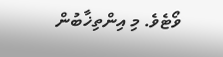ވޯޓެވެ. މި އިންތިޚާބުން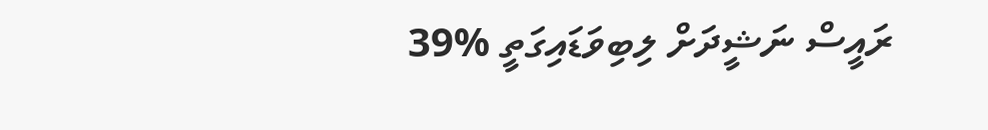ރައީސް ނަޝީދަށް ލިބިވަޑައިގަތީ %39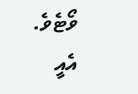ވޯޓެވެ. އެއީ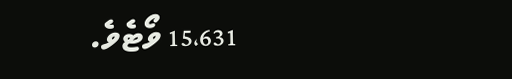15،631 ވޯޓެވެ.